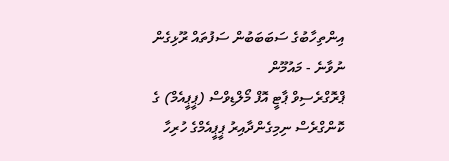އިންތިހާބުގެ ސަބަބަބުން ސަފުތައް ރޫޅިގެން ނުވާނެ - މައުމޫން
ޕްރޮގްރެސިވް ޕާޓީ އޮފް މޯލްޑިވްސް (ޕީޕީއެމް) ގެ ކޮންގްރެސް ނިމިގެންދާއިރު ޕީޕީއެމްގެ ހުރިހާ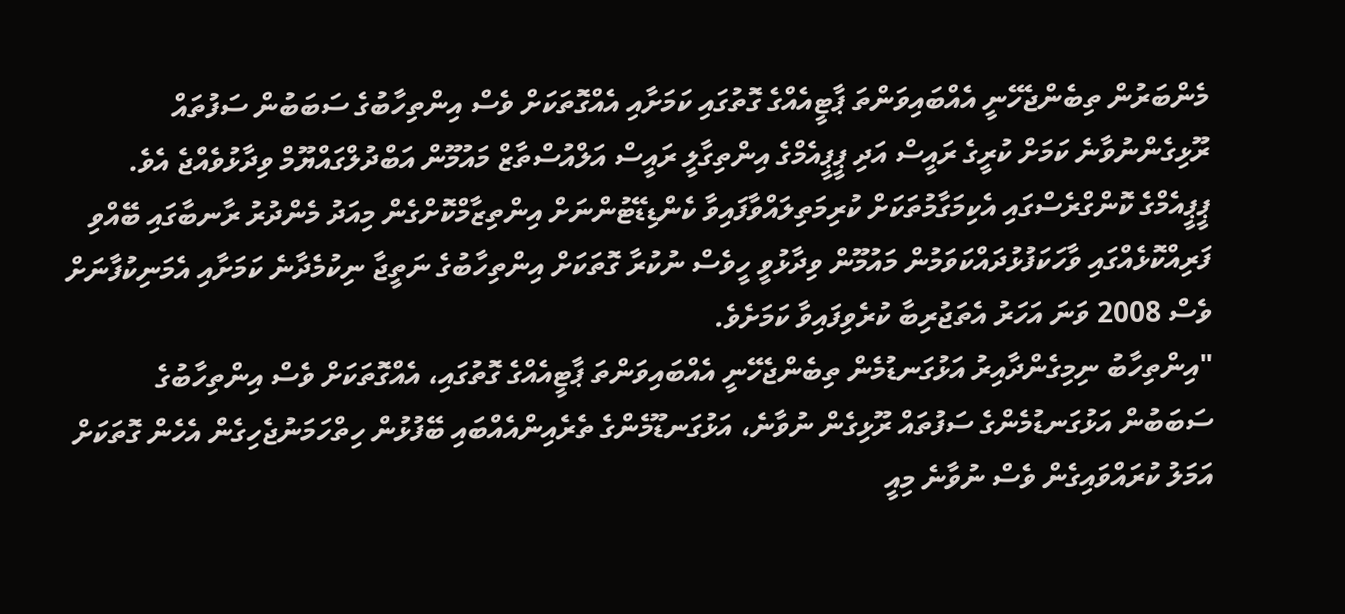މެންބަރުން ތިބެންޖެހޭނީ އެއްބައިވަންތަ ޕާޓީއެއްގެ ގޮތުގައި ކަމަށާއި އެއްގޮތަކަށް ވެސް އިންތިހާބުގެ ސަބަބުން ސަފުތައް ރޫޅިގެންނުވާނެ ކަމަށް ކުރީގެ ރައީސް އަދި ޕީޕީއެމްގެ އިންތިގާލީ ރައީސް އަލްއުސްތާޒް މައުމޫން އަބްދުލްގައްޔޫމް ވިދާޅުވެއްޖެ އެވެ.
ޕީޕީއެމްގެ ކޮންގްރެސްގައި އެކިމަގާމުތަކަށް ކުރިމަތިލައްވާފައިވާ ކެންޑިޑޭޓުންނަށް އިންތިޒާމްކޮށްގެން މިއަދު މެންދުރު ރާނބާގައި ބޭއްވި ފަރިއްކޮޅެއްގައި ވާހަކަފުޅުދައްކަވަމުން މައުމޫން ވިދާޅުވީ ހީވެސް ނުކުރާ ގޮތަކަށް އިންތިހާބުގެ ނަތީޖާ ނިކުމެދާނެ ކަމަށާއި އެމަނިކުފާނަށް ވެސް 2008 ވަނަ އަހަރު އެތަޖުރިބާ ކުރެވިފައިވާ ކަމަށެވެ.
"އިންތިހާބު ނިމިގެންދާއިރު އަޅުގަނޑުމެން ތިބެންޖެހޭނީ އެއްބައިވަންތަ ޕާޓީއެއްގެ ގޮތުގައި، އެއްގޮތަކަށް ވެސް އިންތިހާބުގެ ސަބަބުން އަޅުގަނޑުމެންގެ ސަފުތައް ރޫޅިގެން ނުވާނެ، އަޅުގަނޑޫމެންގެ ތެރެއިންއެއްބައި ބޭފުޅުން ހިތްހަމަނުޖެހިގެން އެހެން ގޮތަކަށް އަމަލު ކުރައްވައިގެން ވެސް ނުވާނެ މިއީ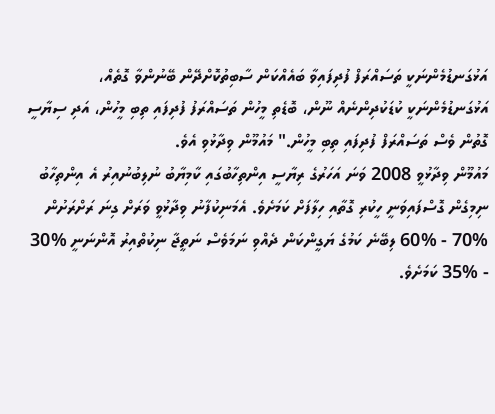އަޅުގަނޑުމެންނަކީ ތަސައްރަފް ފުދިފައިވާ ބައެއްކަން ސާބިތުކޮށްދޭން ބޭނުންވާ ގޮތެއް، އަޅުގަނޑުމެންނަކީ ކުޑަކުދިންނެއް ނޫން، ބޮޑެތި މީހުން ތަސައްރަފު ފުދިފައި ތިބި މީހުން، އަދި ސިޔާސީ ގޮތުން ވެސް ތަސައްރަފް ފުދިފައި ތިބި މީހުން." މައުމޫން ވިދާޅުވި އެވެ.
މައުމޫން ވިދާޅުވީ 2008 ވަނަ އަހަރުގެ ރިޔާސީ އިންތިހާބުގައި ކާމިޔާބު ނުލިބުނުއިރު އެ އިންތިހާބު ނިމިގެން ގޮސްފައިވަނީ ހީކުރި ގޮތާއި ހިލާފަށް ކަމަށެވެ. އެމަނިކުފާނު ވިދާޅުވީ ވަރަށް ގިނަ ރަށްރަށުން %70 - %60 ލިބޭނެ ކަމުގެ ޔަގީންކަން ދެއްވި ނަމަވެސް ނަތީޖާ ނިކުތްއިރު އޮންނަނީ %30 - %35 ކަމަށެވެ.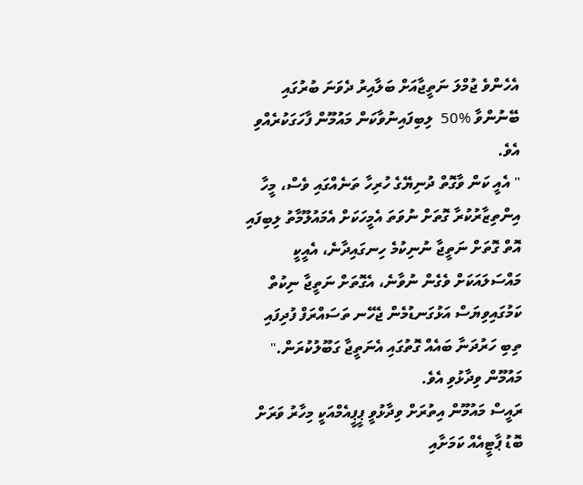އެހެންވެ ޖުމްލަ ނަތީޖާއަށް ބަލާއިރު ދެވަނަ ބުރުގައި ބޭނުންވާ %50  ލިބިފައިނުވާކަން މައުމޫން ފާހަގަކުރެއްވި އެވެ.
" އެއީ ކަން ވާގޮތް ދުނިޔޭގެ ހުރިހާ ތަނެއްގައި ވެސް، މީހާ އިންތިޒާރުކުރާ ގޮތަށް ނުވަތަ އެމީހަކަށް އެމައުލޫމާތު ލިބިފައި އޮތް ގޮތަށް ނަތީޖާ ނުނިކުމެ ހިނގައިދާނެ، އެއީކީ މައްސަލައަކަށް ވެގެން ނުވާނެ، އެގޮތަށް ނަތީޖާ ނިކުތް ކަމުގައިވިޔަސް އަޅުގަނޑުމެން ޖެހޭނ ތަސައްރަފް ފުދިފައި ތިބި ހަރުދަނާ ބައެއް ގޮތުގައި އެނަތީޖާ ގަބޫލުކުރަން." މައުމޫން ވިދާޅުވި އެވެ.
ރައީސް މައުމޫން އިތުރަށް ވިދާޅުވީ ޕީޕީއެމްއަކީ މިހާރު ވަރަށް ބޮޑު ޕާޓީއެއް ކަމަށާއި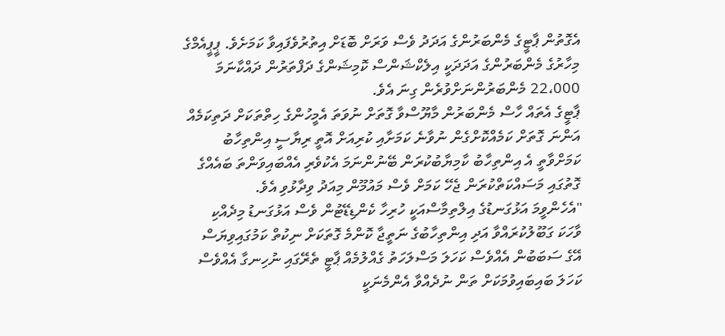އެގޮތުން ޕާޓީގެ މެންބަރުންގެ އަދަދު ވެސް ވަރަށް ބޮޑަށް އިތުރުވެފައިވާ ކަމަށެވެ. ޕީޕީއެމްގެ މިހާރުގެ މެންބަރުންގެ އަދަދަކީ އިލެކްޝަންސް ކޮމިޝަންގެ ދަފްތަރުން ދައްކާނަމަ 22،000 މެންބަރުންނަށްވުރެން ގިނަ އެވެ.
ޕާޓީގެ އެތައް ހާސް މެންބަރުން މާޔޫސްވާ ގޮތަށް ނުވަތަ އެމީހުންގެ ހިތްތަކަށް ދަތިކަމެއް އަންނަ ގޮތަށް ކަމެއްކޮށްގެން ނުވާނެ ކަމަށާއި ކުރިއަށް އޮތީ ރިޔާސީ އިންތިހާބު ކަމަށްވާތީ އެ އިންތިހާބު ކާމިޔާބުކުރަން ބޭނުންނަމަ އެކުވެރި އެއްބައިވަންތަ ބައެއްގެ ގޮތުގައި މަސައްކަތްކުރަން ޖެހޭ ކަމަށް ވެސް މައުމޫން މިއަދު ވިދާޅުވި އެވެ.
"އެހެންވީމަ އަޅުގަނޑުގެ އިލްތިމާސްއަކީ ހުރިހާ ކެންޑިޑޭޓުން ވެސް އަޅުގަނޑު މިދެއްކި ވާހަކަ ގަބޫލުކުރައްވާ އަދި އިންތިހާބުގެ ނަތީޖާ ކޮންމެ ގޮތަކަށް ނިކުތް ކަމުގައިވިޔަސް އޭގެ ސަބަބުން އެއްވެސް ކަހަލަ މަސްލަހަތު ގެއްލުމެއް ޕާޓީ ތެރޭގައި ނުހިނގާ އެއްވެސް ކަހަލަ ބައިބައިވުމަކަށް ތަން ނުދެއްވާ އެންމެނަކީ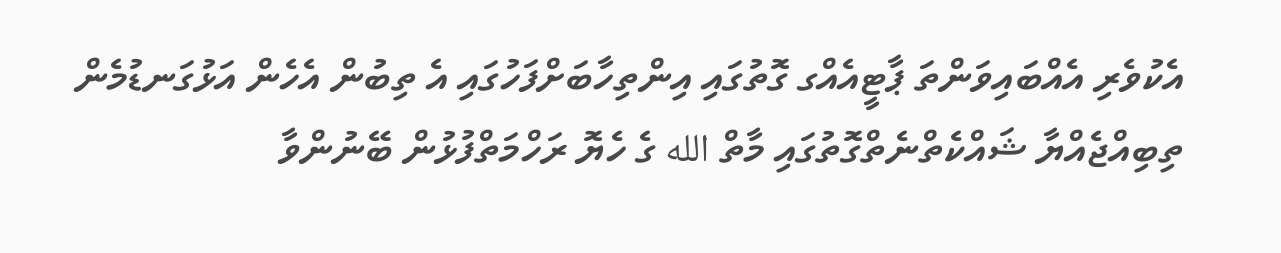އެކުވެރި އެއްބައިވަންތަ ޕާޓީއެއްގ ގޮތުގައި އިންތިހާބަށްފަހުގައި އެ ތިބުން އެހެން އަޅުގަނޑުމެން ތިބިއްޖެއްޔާ ޝައްކެތްނެތްގޮތުގައި މާތް الله ގެ ހެޔޮ ރަހްމަތްފުޅުން ބޭނުންވާ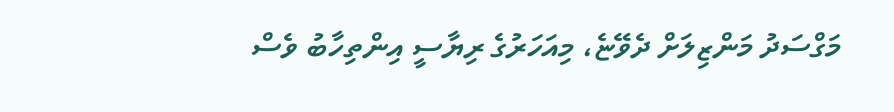މަގްސަދު މަންޒިލަށް ދެވޭޏެ، މިއަހަރުގެ ރިޔާސީ އިންތިހާބު ވެސް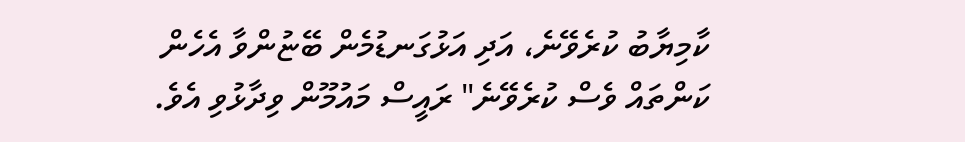ކާމިޔާބު ކުރެވޭނެ، އަދި އަޅުގަނޑުމެން ބޭޏުންވާ އެހެން ކަންތައް ވެސް ކުރެވޭނެ" ރައީސް މައުމޫން ވިދާޅުވި އެވެ.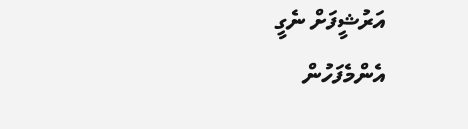އަރުޝީފަށް ނެގީ
އެންމެފަހުން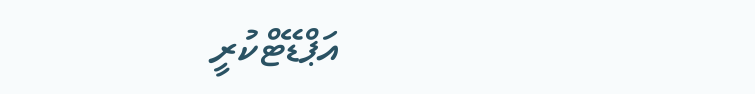އަޕްޑޭޓްކުރީ